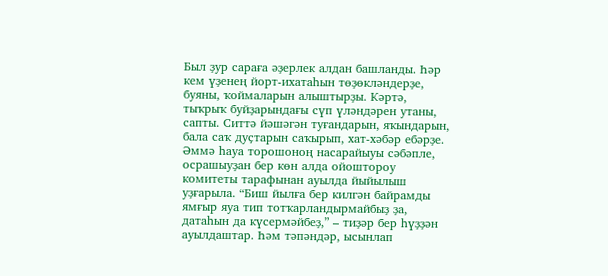Был ҙур сараға әҙерлек алдан башланды. Һәр кем үҙенең йорт-ихатаһын төҙөкләндерҙе, буяны, ҡоймаларын алыштырҙы. Кәртә, тыҡрыҡ буйҙарындағы сүп үләндәрен утаны, сапты. Ситтә йәшәгән туғандарын, яҡындарын, бала саҡ дуҫтарын саҡырып, хат-хәбәр ебәрҙе. Әммә һауа торошоноң насарайыуы сәбәпле, осрашыуҙан бер көн алда ойоштороу комитеты тарафынан ауылда йыйылыш уҙғарыла. “Биш йылға бер килгән байрамды ямғыр яуа тип тотҡарландырмайбыҙ ҙа, датаһын да күсермәйбеҙ,” – тиҙәр бер һүҙҙән ауылдаштар. Һәм тәпәндәр, ысынлап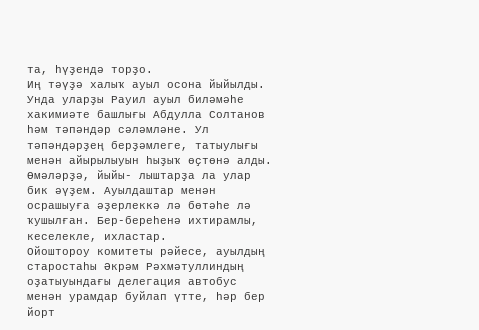та, һүҙендә торҙо.
Иң тәүҙә халыҡ ауыл осона йыйылды. Унда уларҙы Рауил ауыл биләмәһе хакимиәте башлығы Абдулла Солтанов һәм тәпәндәр сәләмләне. Ул тәпәндәрҙең берҙәмлеге, татыулығы менән айырылыуын һыҙыҡ өҫтөнә алды. Өмәләрҙә, йыйы- лыштарҙа ла улар бик әүҙем. Ауылдаштар менән осрашыуға әҙерлеккә лә бөтәһе лә ҡушылған. Бер-береһенә ихтирамлы, кеселекле, ихластар.
Ойоштороу комитеты рәйесе, ауылдың старостаһы Әкрәм Рәхмәтуллиндың оҙатыуындағы делегация автобус менән урамдар буйлап үтте, һәр бер йорт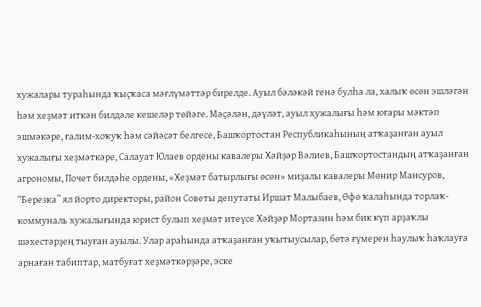хужалары тураһында ҡыҫҡаса мәғлүмәттәр бирелде. Ауыл бәләкәй генә булһа ла, халыҡ өсөн эшләгән һәм хеҙмәт иткән билдәле кешеләр төйәге. Мәҫәлән, дәүләт, ауыл хужалығы һәм юғары мәктәп эшмәкәре, ғалим-хоҡуҡ һәм сәйәсәт белгесе, Башҡортостан Республикаһының атҡаҙанған ауыл хужалығы хеҙмәткәре, Салауат Юлаев ордены кавалеры Хәйҙәр Вәлиев, Башҡортостандың атҡаҙанған агрономы, Почет билдәһе ордены, «Хеҙмәт батырлығы өсөн» миҙалы кавалеры Мөнир Мансуров, “Березка” ял йорто директоры, район Советы депутаты Иршат Малыбаев, Өфө ҡалаһында торлаҡ-коммуналь хужалығында юрист булып хеҙмәт итеүсе Хәйҙәр Мортазин һәм бик күп арҙаҡлы шәхестәрҙең тыуған ауылы. Улар араһында атҡаҙанған уҡытыусылар, бөтә ғүмерен һаулыҡ һаҡлауға арнаған табиптар, матбуғат хеҙмәткәрҙәре, эске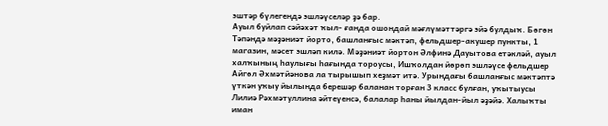эштәр бүлегендә эшләүселәр ҙә бар.
Ауыл буйлап сәйәхәт ҡыл- ғанда ошондай мәғлүмәттәргә эйә булдыҡ. Бөгөн Тәпәндә мәҙәниәт йорто, башланғыс мәктәп, фельдшер-акушер пункты, 1 магазин, мәсет эшләп килә. Мәҙәниәт йортон Әлфинә Дауытова етәкләй, ауыл халҡының һаулығы һағында тороусы, Ишҡолдан йөрөп эшләүсе фельдшер Айгөл Әхмәтйәнова ла тырышып хеҙмәт итә. Урындағы башланғыс мәктәптә үткән уҡыу йылында берешәр баланан торған 3 класс булған, уҡытыусы Лилиә Рәхмәтуллина әйтеүенсә, балалар һаны йылдан-йыл әҙәйә. Халыҡты иман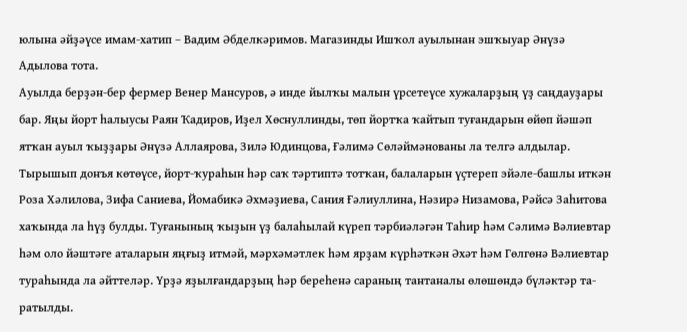юлына әйҙәүсе имам-хатип – Вадим Әбделкәримов. Магазинды Ишҡол ауылынан эшҡыуар Әнүзә Адылова тота.
Ауылда берҙән-бер фермер Венер Мансуров, ә инде йылҡы малын үрсетеүсе хужаларҙың үҙ саңдауҙары бар. Яңы йорт һалыусы Раян Ҡадиров, Иҙел Хөснуллинды, төп йортҡа ҡайтып туғандарын өйөп йәшәп ятҡан ауыл ҡыҙҙары Әнүзә Аллаярова, Зилә Юдинцова, Ғәлимә Сөләймәнованы ла телгә алдылар. Тырышып донъя көтөүсе, йорт-ҡураһын һәр саҡ тәртиптә тотҡан, балаларын үҫтереп эйәле-башлы иткән Роза Хәлилова, Зифа Саниева, Йомабикә Әхмәҙиева, Сания Ғәлиуллина, Нәзирә Низамова, Рәйсә Заһитова хаҡында ла һүҙ булды. Туғанының ҡыҙын үҙ балаһылай күреп тәрбиәләгән Таһир һәм Сәлимә Вәлиевтар һәм оло йәштәге аталарын яңғыҙ итмәй, мәрхәмәтлек һәм ярҙам күрһәткән Әхәт һәм Гөлгөнә Вәлиевтар тураһында ла әйттеләр. Үрҙә яҙылғандарҙың һәр береһенә сараның тантаналы өлөшөндә бүләктәр та- ратылды.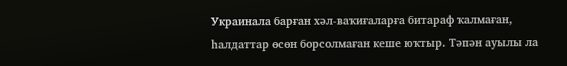Украинала барған хәл-ваҡиғаларға битараф ҡалмаған, һалдаттар өсөн борсолмаған кеше юҡтыр. Тәпән ауылы ла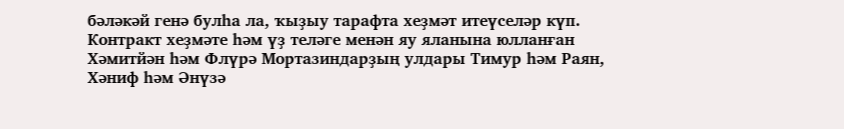бәләкәй генә булһа ла, ҡыҙыу тарафта хеҙмәт итеүселәр күп. Контракт хеҙмәте һәм үҙ теләге менән яу яланына юлланған Хәмитйән һәм Флүрә Мортазиндарҙың улдары Тимур һәм Раян, Хәниф һәм Әнүзә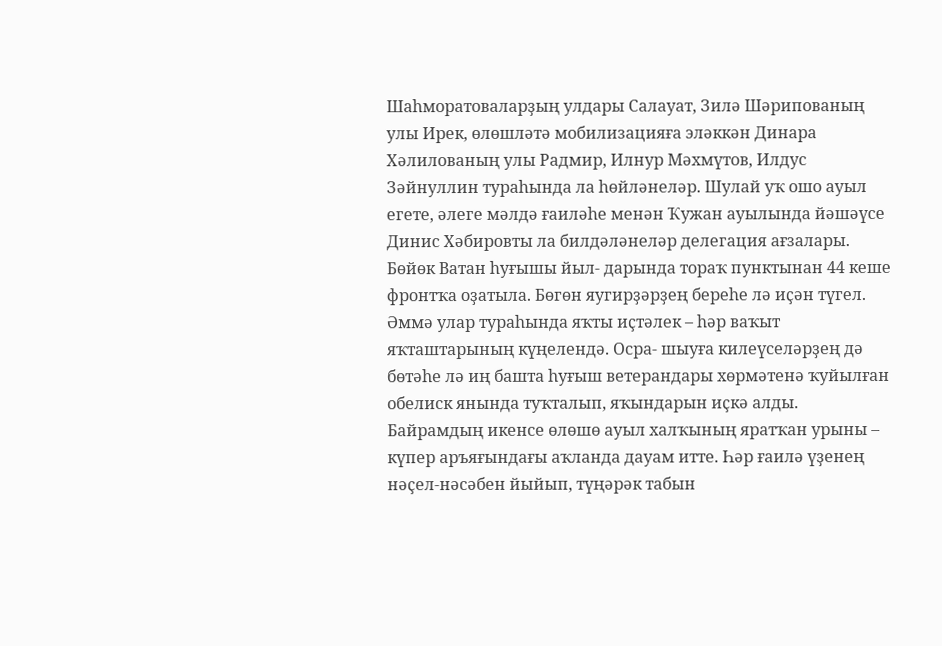Шаһморатоваларҙың улдары Салауат, Зилә Шәрипованың улы Ирек, өлөшләтә мобилизацияға эләккән Динара Хәлилованың улы Радмир, Илнур Мәхмүтов, Илдус Зәйнуллин тураһында ла һөйләнеләр. Шулай уҡ ошо ауыл егете, әлеге мәлдә ғаиләһе менән Ҡужан ауылында йәшәүсе Динис Хәбировты ла билдәләнеләр делегация ағзалары.
Бөйөк Ватан һуғышы йыл- дарында тораҡ пунктынан 44 кеше фронтҡа оҙатыла. Бөгөн яугирҙәрҙең береһе лә иҫән түгел. Әммә улар тураһында яҡты иҫтәлек – һәр ваҡыт яҡташтарының күңелендә. Осра- шыуға килеүселәрҙең дә бөтәһе лә иң башта һуғыш ветерандары хөрмәтенә ҡуйылған обелиск янында туҡталып, яҡындарын иҫкә алды.
Байрамдың икенсе өлөшө ауыл халҡының яратҡан урыны – күпер аръяғындағы аҡланда дауам итте. Һәр ғаилә үҙенең нәҫел-нәсәбен йыйып, түңәрәк табын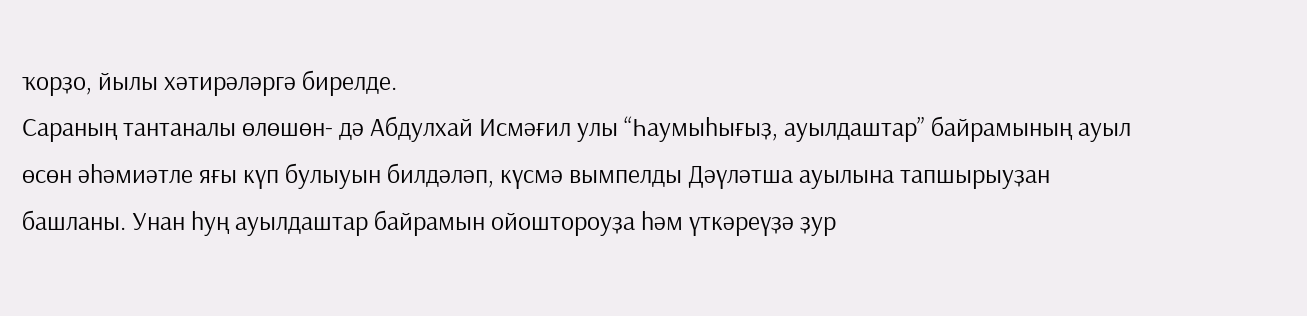ҡорҙо, йылы хәтирәләргә бирелде.
Сараның тантаналы өлөшөн- дә Абдулхай Исмәғил улы “Һаумыһығыҙ, ауылдаштар” байрамының ауыл өсөн әһәмиәтле яғы күп булыуын билдәләп, күсмә вымпелды Дәүләтша ауылына тапшырыуҙан башланы. Унан һуң ауылдаштар байрамын ойоштороуҙа һәм үткәреүҙә ҙур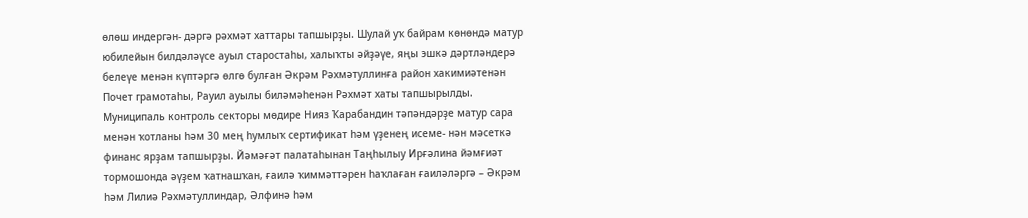өлөш индергән- дәргә рәхмәт хаттары тапшырҙы. Шулай уҡ байрам көнөндә матур юбилейын билдәләүсе ауыл старостаһы, халыҡты әйҙәүе, яңы эшкә дәртләндерә белеүе менән күптәргә өлгө булған Әкрәм Рәхмәтуллинға район хакимиәтенән Почет грамотаһы, Рауил ауылы биләмәһенән Рәхмәт хаты тапшырылды.
Муниципаль контроль секторы мөдире Нияз Ҡарабандин тәпәндәрҙе матур сара менән ҡотланы һәм 30 мең һумлыҡ сертификат һәм үҙенең исеме- нән мәсеткә финанс ярҙам тапшырҙы. Йәмәғәт палатаһынан Таңһылыу Ирғәлина йәмғиәт тормошонда әүҙем ҡатнашҡан, ғаилә ҡиммәттәрен һаҡлаған ғаиләләргә – Әкрәм һәм Лилиә Рәхмәтуллиндар, Әлфинә һәм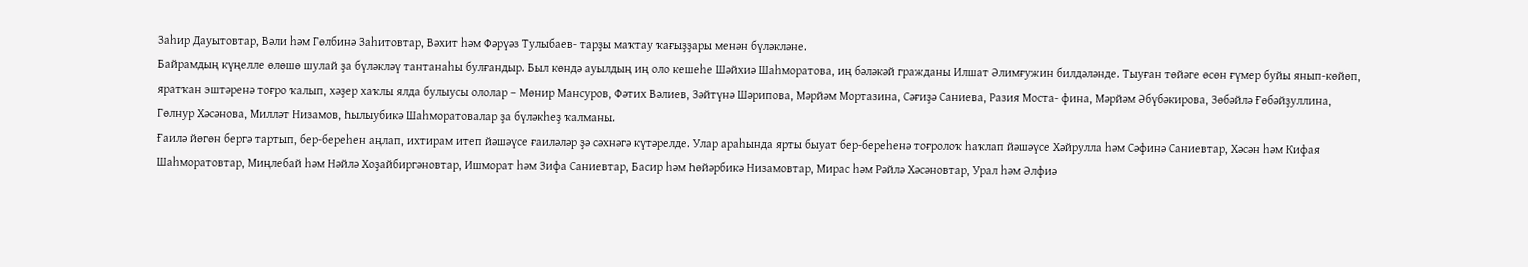Заһир Дауытовтар, Вәли һәм Гөлбинә Заһитовтар, Вәхит һәм Фәрүәз Тулыбаев- тарҙы маҡтау ҡағыҙҙары менән бүләкләне.
Байрамдың күңелле өлөшө шулай ҙа бүләкләү тантанаһы булғандыр. Был көндә ауылдың иң оло кешеһе Шәйхиә Шаһморатова, иң бәләкәй гражданы Илшат Әлимғужин билдәләнде. Тыуған төйәге өсөн ғүмер буйы янып-көйөп, яратҡан эштәренә тоғро ҡалып, хәҙер хаҡлы ялда булыусы ололар – Мөнир Мансуров, Фәтих Вәлиев, Зәйтүнә Шәрипова, Мәрйәм Мортазина, Сәғиҙә Саниева, Разия Моста- фина, Мәрйәм Әбүбәкирова, Зөбәйлә Ғөбәйҙуллина, Гөлнур Хәсәнова, Милләт Низамов, Һылыубикә Шаһморатовалар ҙа бүләкһеҙ ҡалманы.
Ғаилә йөгөн бергә тартып, бер-береһен аңлап, ихтирам итеп йәшәүсе ғаиләләр ҙә сәхнәгә күтәрелде. Улар араһында ярты быуат бер-береһенә тоғролоҡ һаҡлап йәшәүсе Хәйрулла һәм Сәфинә Саниевтар, Хәсән һәм Кифая Шаһморатовтар, Миңлебай һәм Нәйлә Хоҙайбиргәновтар, Ишморат һәм Зифа Саниевтар, Басир һәм Һөйәрбикә Низамовтар, Мирас һәм Рәйлә Хәсәновтар, Урал һәм Әлфиә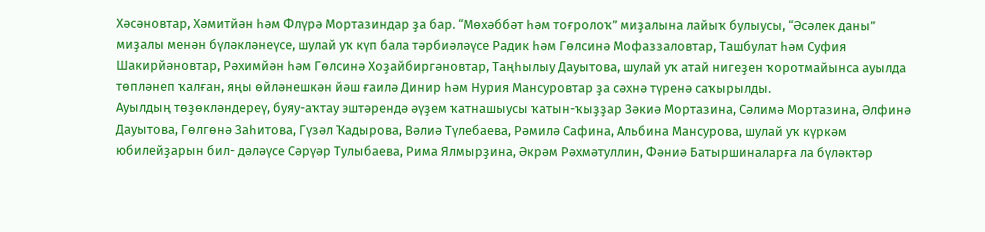Хәсәновтар, Хәмитйән һәм Флүрә Мортазиндар ҙа бар. “Мөхәббәт һәм тоғролоҡ” миҙалына лайыҡ булыусы, “Әсәлек даны” миҙалы менән бүләкләнеүсе, шулай уҡ күп бала тәрбиәләүсе Радик һәм Гөлсинә Мофаззаловтар, Ташбулат һәм Суфия Шакирйәновтар, Рәхимйән һәм Гөлсинә Хоҙайбиргәновтар, Таңһылыу Дауытова, шулай уҡ атай нигеҙен ҡоротмайынса ауылда төпләнеп ҡалған, яңы өйләнешкән йәш ғаилә Динир һәм Нурия Мансуровтар ҙа сәхнә түренә саҡырылды.
Ауылдың төҙөкләндереү, буяу-аҡтау эштәрендә әүҙем ҡатнашыусы ҡатын-ҡыҙҙар Зәкиә Мортазина, Сәлимә Мортазина, Әлфинә Дауытова, Гөлгөнә Заһитова, Гүзәл Ҡадырова, Вәлиә Түлебаева, Рәмилә Сафина, Альбина Мансурова, шулай уҡ күркәм юбилейҙарын бил- дәләүсе Сәрүәр Тулыбаева, Рима Ялмырҙина, Әкрәм Рәхмәтуллин, Фәниә Батыршиналарға ла бүләктәр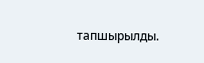тапшырылды.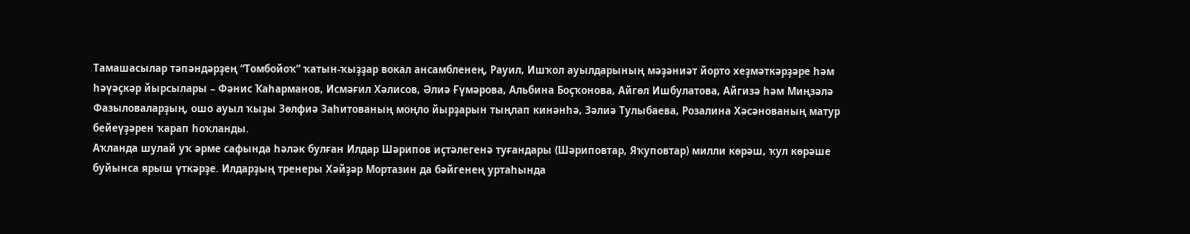Тамашасылар тәпәндәрҙең “Томбойоҡ” ҡатын-ҡыҙҙар вокал ансамбленең, Рауил, Ишҡол ауылдарының мәҙәниәт йорто хеҙмәткәрҙәре һәм һәүәҫкәр йырсылары – Фәнис Ҡаһарманов, Исмәғил Хәлисов, Әлиә Ғүмәрова, Альбина Боҫҡонова, Айгөл Ишбулатова, Айгизә һәм Миңзәлә Фазыловаларҙың, ошо ауыл ҡыҙы Зөлфиә Заһитованың моңло йырҙарын тыңлап кинәнһә, Зәлиә Тулыбаева, Розалина Хәсәнованың матур бейеүҙәрен ҡарап һоҡланды.
Аҡланда шулай уҡ әрме сафында һәләк булған Илдар Шәрипов иҫтәлегенә туғандары (Шәриповтар, Яҡуповтар) милли көрәш, ҡул көрәше буйынса ярыш үткәрҙе. Илдарҙың тренеры Хәйҙәр Мортазин да бәйгенең уртаһында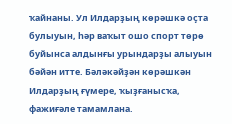ҡайнаны. Ул Илдарҙың көрәшкә оҫта булыуын, һәр ваҡыт ошо спорт төрө буйынса алдынғы урындарҙы алыуын бәйән итте. Бәләкәйҙән көрәшкән Илдарҙың ғүмере, ҡыҙғанысҡа, фажиғәле тамамлана.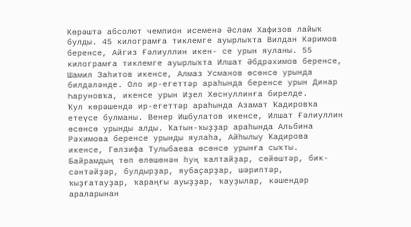Көрәштә абсолют чемпион исеменә Әсләм Хафизов лайыҡ булды. 45 килограмға тиклемге ауырлыҡта Вилдан Кәримов беренсе, Айгиз Ғәлиуллин икен- се урын яуланы. 55 килограмға тиклемге ауырлыҡта Илшат Әбдрәхимов беренсе, Шамил Заһитов икенсе, Алмаз Усманов өсөнсө урында билдәләнде. Оло ир-егеттәр араһында беренсе урын Динар Һаруновҡа, икенсе урын Иҙел Хөснуллинға бирелде.
Ҡул көрәшендә ир-егеттәр араһында Азамат Ҡадировҡа етеүсе булманы. Венер Ишбулатов икенсе, Илшат Ғәлиуллин өсөнсө урынды алды. Ҡатын-ҡыҙҙар араһында Альбина Рәхимова беренсе урынды яулаһа, Айһылыу Ҡадирова икенсе, Гөлзифа Тулыбаева өсөнсө урынға сыҡты.
Байрамдың төп өлөшөнән һуң ҡалтайҙар, сөйөштәр, бик- сәнтәйҙәр, булдырҙар, яубаҫарҙар, шәриптәр, ҡыҙғатауҙар, ҡараңғы ауыҙҙар, ҡауҙылар, кәшендәр араларынан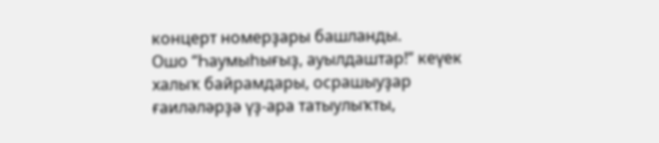концерт номерҙары башланды.
Ошо “Һаумыһығыҙ, ауылдаштар!” кеүек халыҡ байрамдары, осрашыуҙар ғаиләләрҙә үҙ-ара татыулыҡты,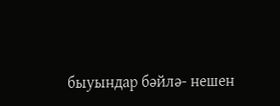быуындар бәйлә- нешен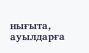нығыта, ауылдарға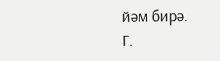йәм бирә.
Г.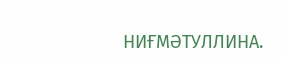НИҒМӘТУЛЛИНА.